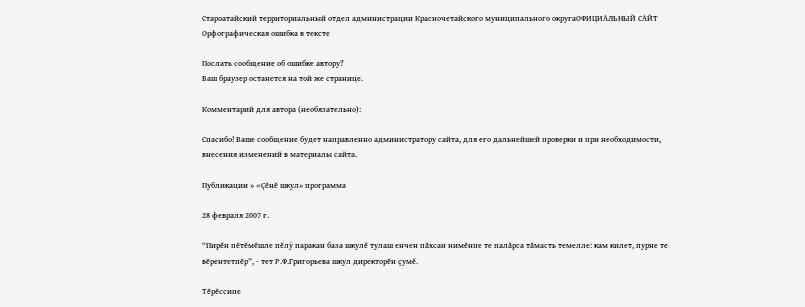Староатайский территориальный отдел администрации Красночетайского муниципального округаОФИЦИАЛЬНЫЙ САЙТ
Орфографическая ошибка в тексте

Послать сообщение об ошибке автору?
Ваш браузер останется на той же странице.

Комментарий для автора (необязательно):

Спасибо! Ваше сообщение будет направленно администратору сайта, для его дальнейшей проверки и при необходимости, внесения изменений в материалы сайта.

Публикации » «Çĕнĕ шкул» программа

28 февраля 2007 г.

“Пирĕн пĕтĕмĕшле пĕлÿ паракан база шкулĕ тулаш енчен пăхсан нимĕнпе те палăрса тăмасть темелле: кам килет, пурне те вĕрентетпĕр”, - тет Р.Ф.Григорьева шкул директорĕн çумĕ.

Тĕрĕссипе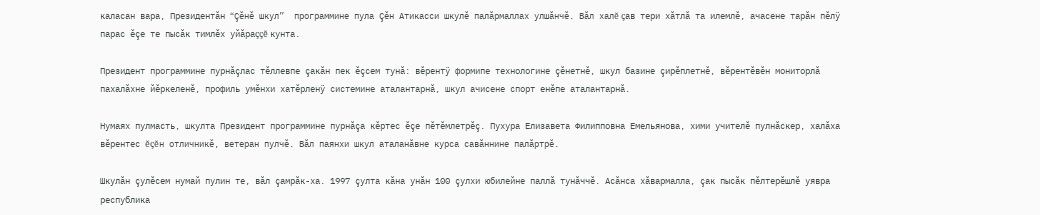каласан вара, Президентăн “Çĕнĕ шкул”  программине пула Çĕн Атикасси шкулĕ палăрмаллах улшăнчĕ. Вăл халĕ çав тери хăтлă та илемлĕ, ачасене тарăн пĕлÿ парас ĕçе те пысăк тимлĕх уйăраççĕ кунта.

Президент программине пурнăçлас тĕллевпе çакăн пек ĕçсем тунă: вĕрентÿ формипе технологине çĕнетнĕ, шкул базине çирĕплетнĕ, вĕрентĕвĕн мониторлă пахалăхне йĕркеленĕ, профиль умĕнхи хатĕрленÿ системине аталантарнă, шкул ачисене спорт енĕпе аталантарнă.

Нумаях пулмасть, шкулта Президент программине пурнăçа кĕртес ĕçе пĕтĕмлетрĕç. Пухура Елизавета Филипповна Емельянова, хими учителĕ пулнăскер, халăха вĕрентес ĕçĕн отличникĕ, ветеран пулчĕ. Вăл паянхи шкул аталанăвне курса савăннине палăртрĕ.

Шкулăн çулĕсем нумай пулин те, вăл çамрăк-ха. 1997 çулта кăна унăн 100 çулхи юбилейне паллă тунăччĕ. Асăнса хăвармалла, çак пысăк пĕлтерĕшлĕ уявра республика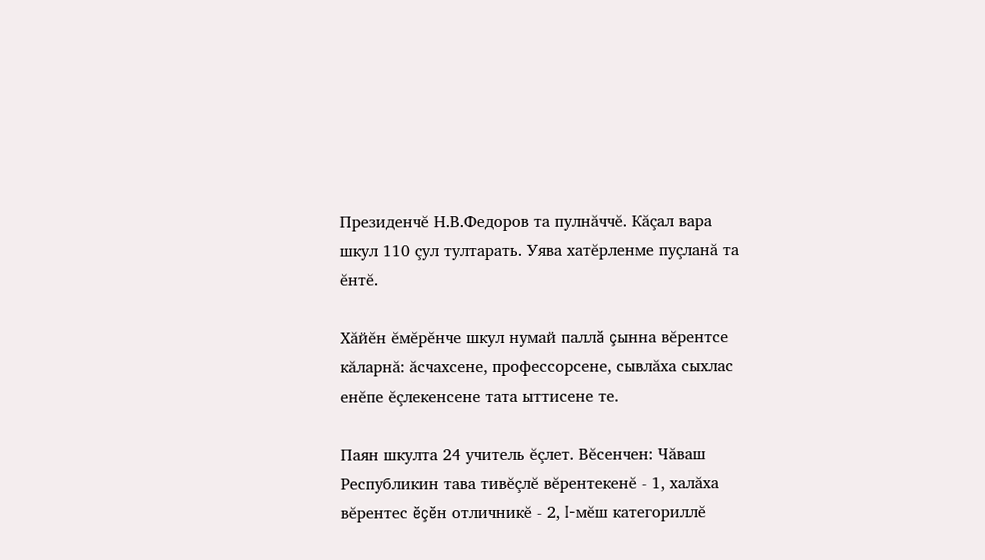Президенчĕ Н.В.Федоров та пулнăччĕ. Кăçал вара шкул 110 çул тултарать. Уява хатĕрленме пуçланă та ĕнтĕ.

Хăйĕн ĕмĕрĕнче шкул нумай паллă çынна вĕрентсе кăларнă: ăсчахсене, профессорсене, сывлăха сыхлас енĕпе ĕçлекенсене тата ыттисене те.

Паян шкулта 24 учитель ĕçлет. Вĕсенчен: Чăваш Республикин тава тивĕçлĕ вĕрентекенĕ - 1, халăха вĕрентес ĕçĕн отличникĕ - 2, I-мĕш категориллĕ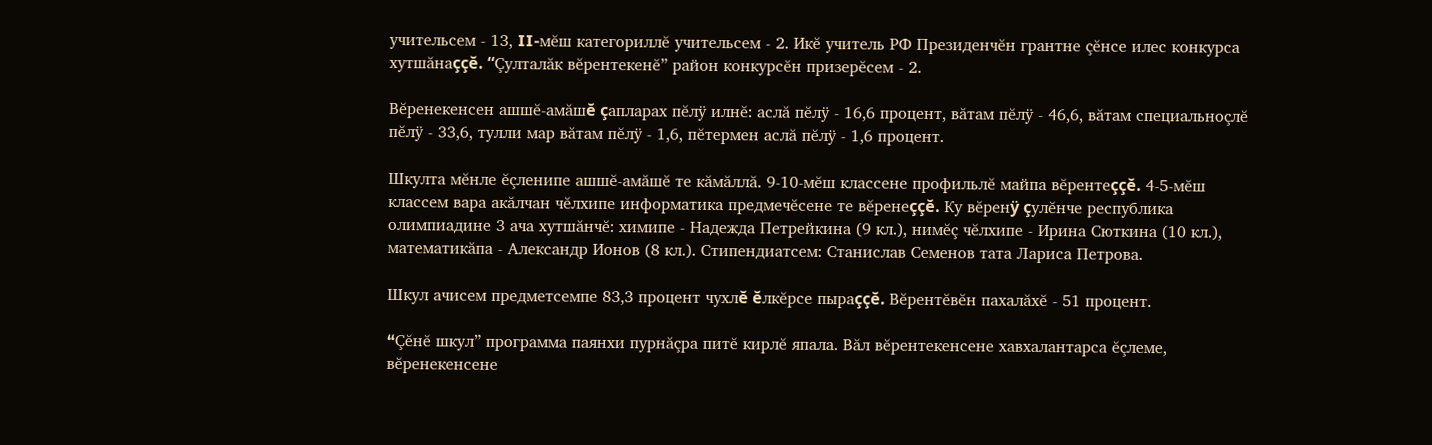учительсем - 13, II-мĕш категориллĕ учительсем - 2. Икĕ учитель РФ Президенчĕн грантне çĕнсе илес конкурса хутшăнаççĕ. “Çулталăк вĕрентекенĕ” район конкурсĕн призерĕсем - 2.

Вĕренекенсен ашшĕ-амăшĕ çапларах пĕлÿ илнĕ: аслă пĕлÿ - 16,6 процент, вăтам пĕлÿ - 46,6, вăтам специальноçлĕ пĕлÿ - 33,6, тулли мар вăтам пĕлÿ - 1,6, пĕтермен аслă пĕлÿ - 1,6 процент.

Шкулта мĕнле ĕçленипе ашшĕ-амăшĕ те кăмăллă. 9-10-мĕш классене профильлĕ майпа вĕрентеççĕ. 4-5-мĕш классем вара акăлчан чĕлхипе информатика предмечĕсене те вĕренеççĕ. Ку вĕренÿ çулĕнче республика олимпиадине 3 ача хутшăнчĕ: химипе - Надежда Петрейкина (9 кл.), нимĕç чĕлхипе - Ирина Сюткина (10 кл.), математикăпа - Александр Ионов (8 кл.). Стипендиатсем: Станислав Семенов тата Лариса Петрова.

Шкул ачисем предметсемпе 83,3 процент чухлĕ ĕлкĕрсе пыраççĕ. Вĕрентĕвĕн пахалăхĕ - 51 процент.

“Çĕнĕ шкул” программа паянхи пурнăçра питĕ кирлĕ япала. Вăл вĕрентекенсене хавхалантарса ĕçлеме, вĕренекенсене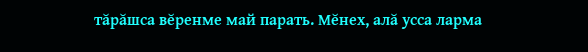тăрăшса вĕренме май парать. Мĕнех, алă усса ларма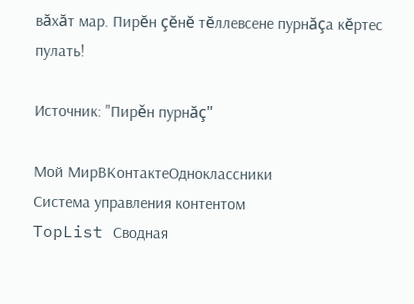вăхăт мар. Пирĕн çĕнĕ тĕллевсене пурнăçа кĕртес пулать!

Источник: "Пирěн пурнăç"

Мой МирВКонтактеОдноклассники
Система управления контентом
TopList Сводная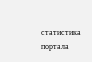статистика портала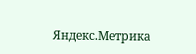Яндекс.Метрика